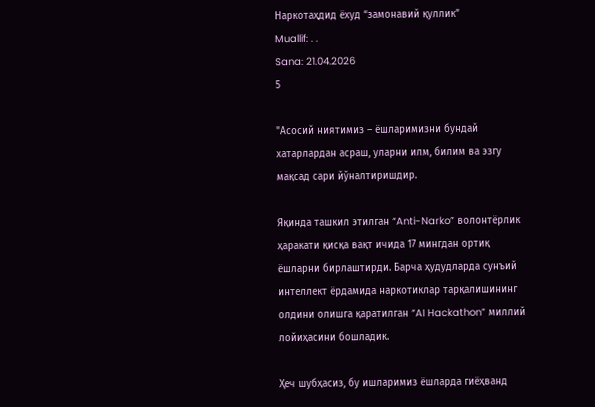Наркотаҳдид ёхуд “замонавий қуллик”
Muallif: . .
Sana: 21.04.2026
5

"Асосий ниятимиз – ёшларимизни бундай хатарлардан асраш, уларни илм, билим ва эзгу мақсад сари йўналтиришдир.

Яқинда ташкил этилган “Anti-Narko” волонтёрлик ҳаракати қисқа вақт ичида 17 мингдан ортиқ ёшларни бирлаштирди. Барча ҳудудларда сунъий интеллект ёрдамида наркотиклар тарқалишининг олдини олишга қаратилган “AI Hackathon” миллий лойиҳасини бошладик.

Ҳеч шубҳасиз, бу ишларимиз ёшларда гиёҳванд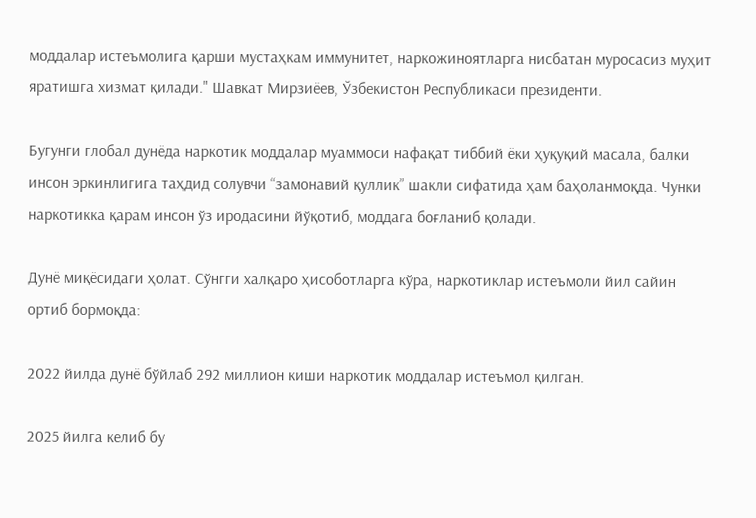моддалар истеъмолига қарши мустаҳкам иммунитет, наркожиноятларга нисбатан муросасиз муҳит яратишга хизмат қилади." Шавкат Мирзиёев, Ўзбекистон Республикаси президенти.

Бугунги глобал дунёда наркотик моддалар муаммоси нафақат тиббий ёки ҳуқуқий масала, балки инсон эркинлигига таҳдид солувчи “замонавий қуллик” шакли сифатида ҳам баҳоланмоқда. Чунки наркотикка қарам инсон ўз иродасини йўқотиб, моддага боғланиб қолади.

Дунё миқёсидаги ҳолат. Сўнгги халқаро ҳисоботларга кўра, наркотиклар истеъмоли йил сайин ортиб бормоқда:

2022 йилда дунё бўйлаб 292 миллион киши наркотик моддалар истеъмол қилган.

2025 йилга келиб бу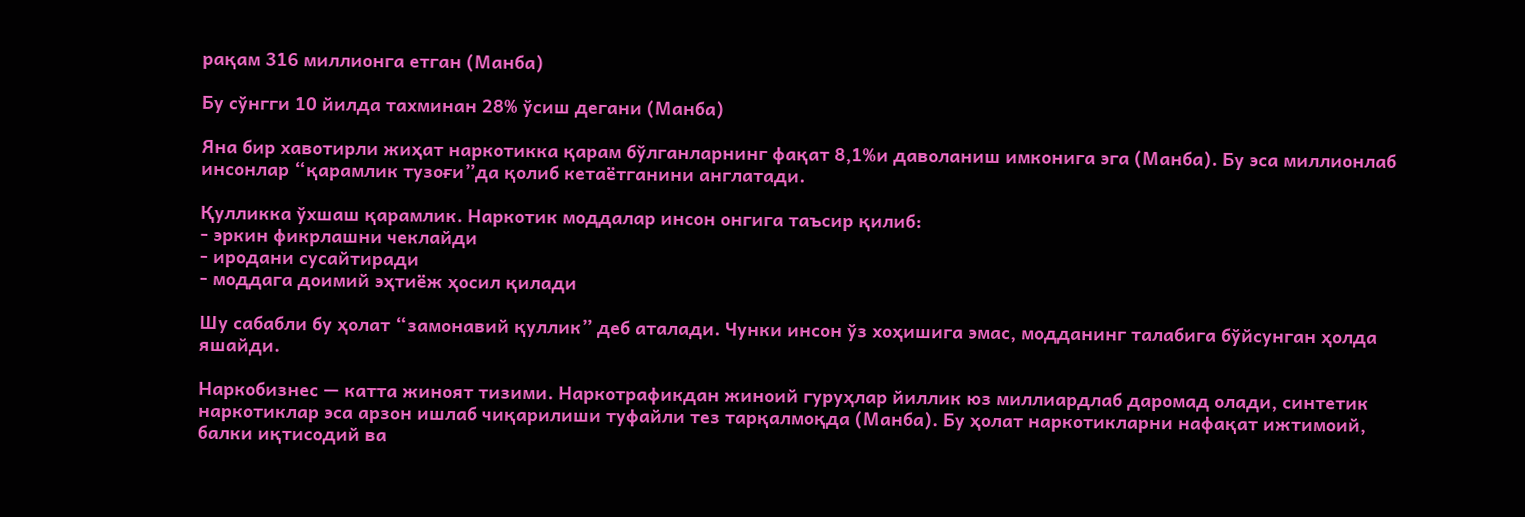рақам 316 миллионга етган (Манба)

Бу сўнгги 10 йилда тахминан 28% ўсиш дегани (Манба)

Яна бир хавотирли жиҳат наркотикка қарам бўлганларнинг фақат 8,1%и даволаниш имконига эга (Манба). Бу эса миллионлаб инсонлар “қарамлик тузоғи”да қолиб кетаётганини англатади.

Қулликка ўхшаш қарамлик. Наркотик моддалар инсон онгига таъсир қилиб:
- эркин фикрлашни чеклайди
- иродани сусайтиради
- моддага доимий эҳтиёж ҳосил қилади

Шу сабабли бу ҳолат “замонавий қуллик” деб аталади. Чунки инсон ўз хоҳишига эмас, модданинг талабига бўйсунган ҳолда яшайди.

Наркобизнес — катта жиноят тизими. Наркотрафикдан жиноий гуруҳлар йиллик юз миллиардлаб даромад олади, синтетик наркотиклар эса арзон ишлаб чиқарилиши туфайли тез тарқалмоқда (Манба). Бу ҳолат наркотикларни нафақат ижтимоий, балки иқтисодий ва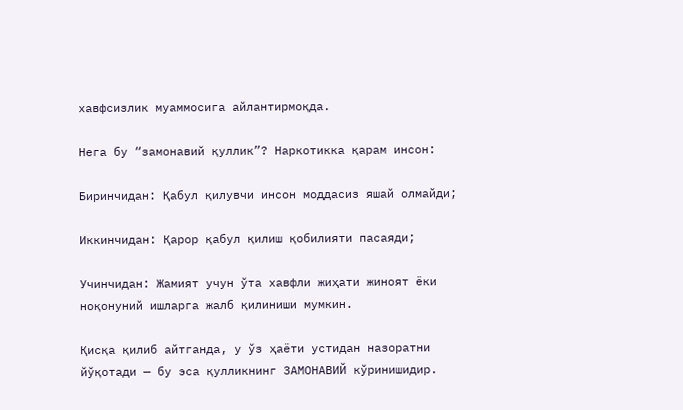хавфсизлик муаммосига айлантирмоқда.

Нега бу “замонавий қуллик”? Наркотикка қарам инсон:

Биринчидан: Қабул қилувчи инсон моддасиз яшай олмайди;

Иккинчидан: Қарор қабул қилиш қобилияти пасаяди;

Учинчидан: Жамият учун ўта хавфли жиҳати жиноят ёки ноқонуний ишларга жалб қилиниши мумкин.

Қисқа қилиб айтганда, у ўз ҳаёти устидан назоратни йўқотади — бу эса қулликнинг ЗАМОНАВИЙ кўринишидир.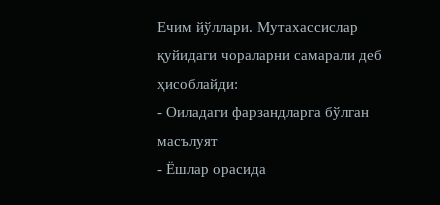Ечим йўллари. Мутахассислар қуйидаги чораларни самарали деб ҳисоблайди:
- Оиладаги фарзандларга бўлган масълуят
- Ёшлар орасида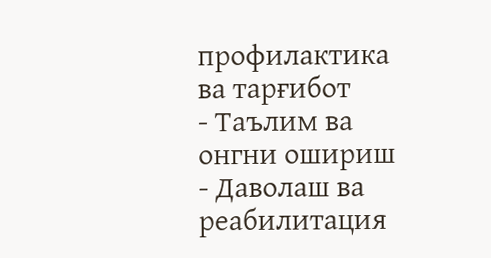профилактика ва тарғибот
- Таълим ва онгни ошириш
- Даволаш ва реабилитация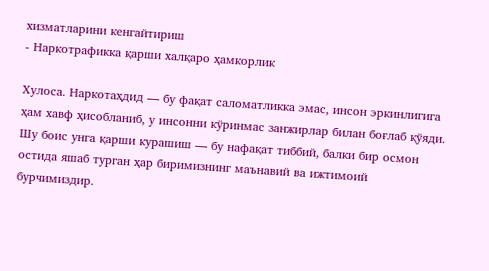хизматларини кенгайтириш
- Наркотрафикка қарши халқаро ҳамкорлик

Хулоса. Наркотаҳдид — бу фақат саломатликка эмас, инсон эркинлигига ҳам хавф ҳисобланиб, у инсонни кўринмас занжирлар билан боғлаб қўяди. Шу боис унга қарши курашиш — бу нафақат тиббий, балки бир осмон остида яшаб турган ҳар биримизнинг маънавий ва ижтимоий бурчимиздир.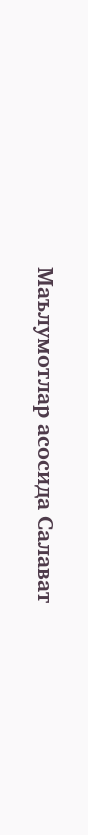Маълумотлар асосида Салават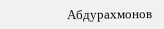Абдурахмонов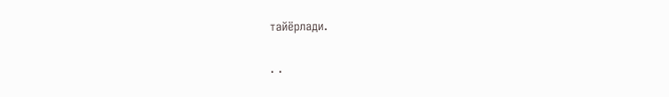тайёрлади.

. .